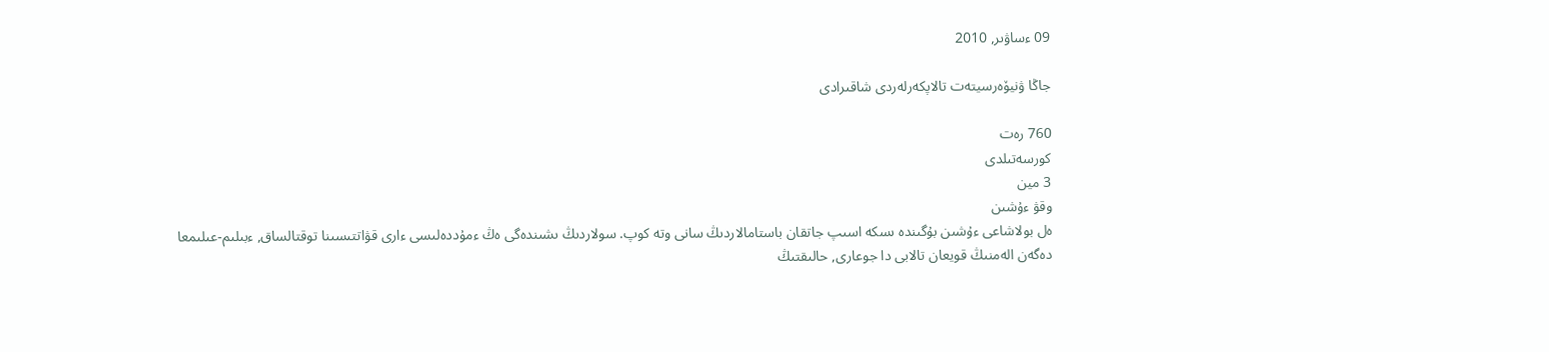09 ءساۋىر, 2010

جاڭا ۋنيۆەرسيتەت تالاپكەرلەردى شاقىرادى

760 رەت
كورسەتىلدى
3 مين
وقۋ ءۇشىن
ەل بولاشاعى ءۇشىن بۇگىندە ىسكە اسىپ جاتقان باستامالاردىڭ سانى وتە كوپ. سولاردىڭ ىشىندەگى ەڭ ءمۇددەلىسى ءارى قۋاتتىسىنا توقتالساق, ءبىلىم-عىلىمعا دەگەن الەمنىڭ قويعان تالابى دا جوعارى, حالىقتىڭ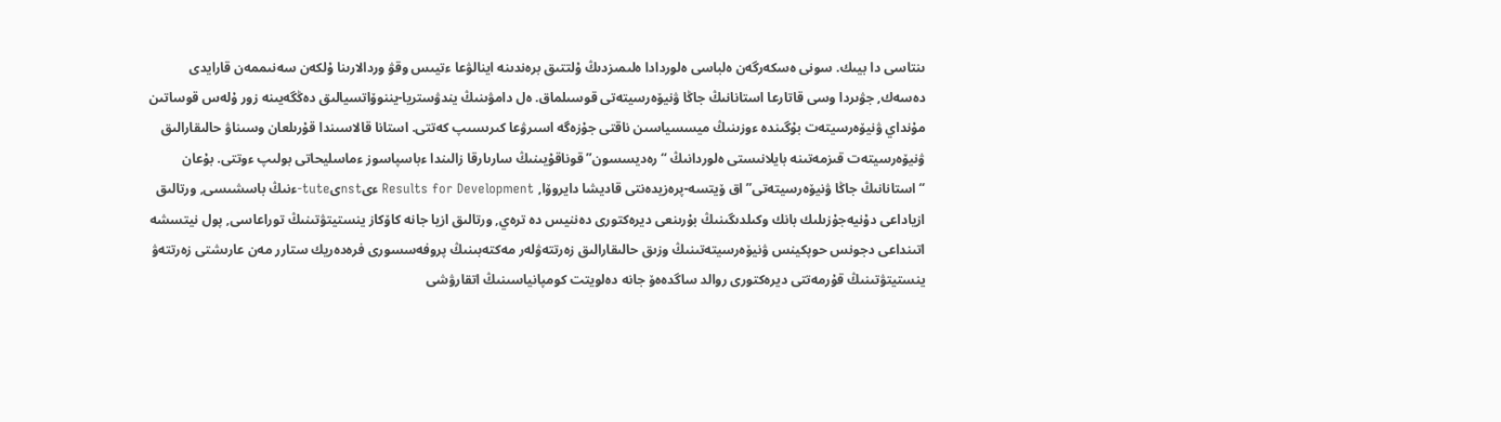ىنتاسى دا بيىك. سونى ەسكەرگەن ەلباسى ەلوردادا ەلىمىزدىڭ ۇلتتىق برەندىنە اينالۋعا ءتيىس وقۋ وردالارىنا ۇلكەن سەنىممەن قارايدى دەسەك, جۋىردا وسى قاتارعا استانانىڭ جاڭا ۋنيۆەرسيتەتى قوسىلماق. ەل دامۋىنىڭ يندۋستريا-يننوۆاتسيالىق دەڭگەيىنە زور ۇلەس قوساتىن مۇنداي ۋنيۆەرسيتەت بۇگىندە ءوزىنىڭ ميسسياسىن ناقتى جۇزەگە اسىرۋعا كىرىسىپ كەتتى. استانا قالاسىندا قۇرىلعان وسىناۋ حالىقارالىق ۋنيۆەرسيتەت قىزمەتىنە بايلانىستى ەلوردانىڭ “رەديسسون” قوناقۇيىنىڭ سارىارقا زالىندا ءباسپاسوز ءماسليحاتى بولىپ ءوتتى. بۇعان “استانانىڭ جاڭا ۋنيۆەرسيتەتى” اق ۆيتسە-پرەزيدەنتى قاديشا دايروۆا, Results for Development ءىnstىtute-ءنىڭ باسشىسى, ورتالىق ازياداعى دۇنيەجۇزىلىك بانك وكىلدىگىنىڭ بۇرىنعى ديرەكتورى دەننيس دە ترەي, ورتالىق ازيا جانە كاۆكاز ينستيتۋتىنىڭ توراعاسى, پول نيتسشە اتىنداعى دجونس حوپكينس ۋنيۆەرسيتەتىنىڭ وزىق حالىقارالىق زەرتتەۋلەر مەكتەبىنىڭ پروفەسسورى فرەدەريك ستارر مەن عارىشتى زەرتتەۋ ينستيتۋتىنىڭ قۇرمەتتى ديرەكتورى روالد ساگدەەۆ جانە دەلويتت كومپانياسىنىڭ اتقارۋشى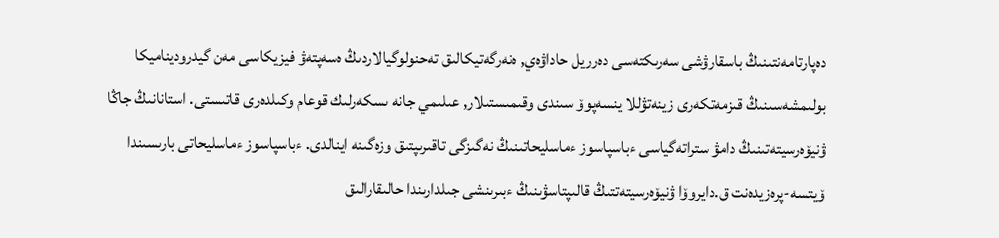دەپارتامەنتىنىڭ باسقارۋشى سەرىكتەسى دەرريل حاداۋەي, ەنەرگەتيكالىق تەحنولوگيالاردىڭ ەسەپتەۋ فيزيكاسى مەن گيدروديناميكا بولىمشەسىنىڭ قىزمەتكەرى زينەتۋللا ينسەپوۆ سىندى وقىمىستىلار, عىلىمي جانە ىسكەرلىك قوعام وكىلدەرى قاتىستى. استانانىڭ جاڭا ۋنيۆەرسيتەتىنىڭ دامۋ ستراتەگياسى ءباسپاسوز ءماسليحاتىنىڭ نەگىزگى تاقىرىپتىق وزەگىنە اينالدى. ءباسپاسوز ءماسليحاتى بارىسىندا ۆيتسە-پرەزيدەنت ق.دايروۆا ۋنيۆەرسيتەتتىڭ قالىپتاسۋىنىڭ ءبىرىنشى جىلدارىندا حالىقارالىق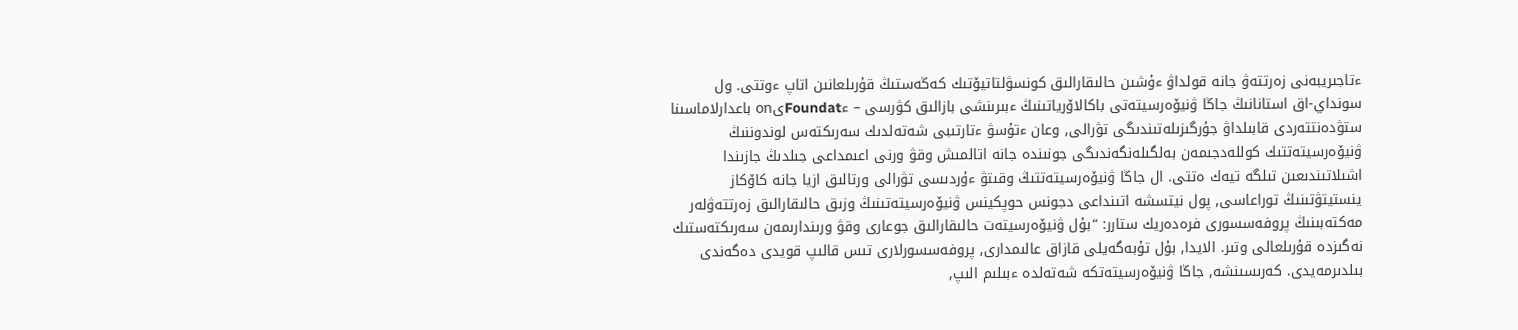ءتاجىريبەنى زەرتتەۋ جانە قولداۋ ءۇشىن حالىقارالىق كونسۋلتاتيۆتىك كەڭەستىڭ قۇرىلعانىن اتاپ ءوتتى. ول سونداي-اق استانانىڭ جاڭا ۋنيۆەرسيتەتى باكالاۆرياتىنىڭ ءبىرىنشى بازالىق كۋرسى – ءFoundatىon باعدارلاماسىنا ستۋدەنتتەردى قابىلداۋ جۇرگىزىلەتىندىگى تۋرالى, وعان ءتۇسۋ ءتارتىبى شەتەلدىك سەرىكتەس لوندوننىڭ ۋنيۆەرسيتەتتىك كوللەدجىمەن بەلگىلەنگەندىگى جونىندە جانە اتالمىش وقۋ ورنى اعىمداعى جىلدىڭ جازىندا اشىلاتىندىعىن تىلگە تيەك ەتتى. ال جاڭا ۋنيۆەرسيتەتتىڭ وقىتۋ ءۇردىسى تۋرالى ورتالىق ازيا جانە كاۆكاز ينستيتۋتىنىڭ توراعاسى, پول نيتسشە اتىنداعى دجونس حوپكينس ۋنيۆەرسيتەتىنىڭ وزىق حالىقارالىق زەرتتەۋلەر مەكتەبىنىڭ پروفەسسورى فرەدەريك ستارر: “بۇل ۋنيۆەرسيتەت حالىقارالىق جوعارى وقۋ ورىندارىمەن سەرىكتەستىك نەگىزدە قۇرىلعالى وتىر. الايدا, بۇل تۇبەگەيلى قازاق عالىمدارى, پروفەسسورلارى تىس قالىپ قويدى دەگەندى بىلدىرمەيدى. كەرىسىنشە, جاڭا ۋنيۆەرسيتەتكە شەتەلدە ءبىلىم الىپ,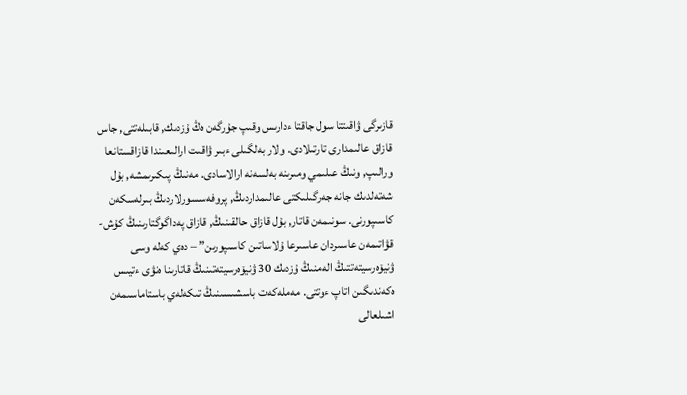قازىرگى ۋاقىتتا سول جاقتا ءدارىس وقىپ جۇرگەن ەڭ ۇزدىك, قابىلەتتى, جاس قازاق عالىمدارى تارتىلادى. ولار بەلگىلى ءبىر ۋاقىت ارالىعىندا قازاقستانعا ورالىپ, ونىڭ عىلىمي ومىرىنە بەلسەنە ارالاسادى. مەنىڭ پىكىرىمشە, بۇل شەتەلدىك جانە جەرگىلىكتى عالىمداردىڭ, پروفەسسورلاردىڭ بىرلەسكەن كاسىپورنى. سونىمەن قاتار, بۇل قازاق حالقىنىڭ, قازاق پەداگوگتارىنىڭ كۇش-قۋاتىمەن عاسىردان عاسىرعا ۇلاساتىن كاسىپورىن” – دەي كەلە وسى ۋنيۆەرسيتەتتىڭ الەمنىڭ ۇزدىك 30 ۋنيۆەرسيتەتىنىڭ قاتارىنا ەنۋى ءتيىس ەكەندىگىن اتاپ ءوتتى. مەملەكەت باسشىسىنىڭ تىكەلەي باستاماسىمەن اشىلعالى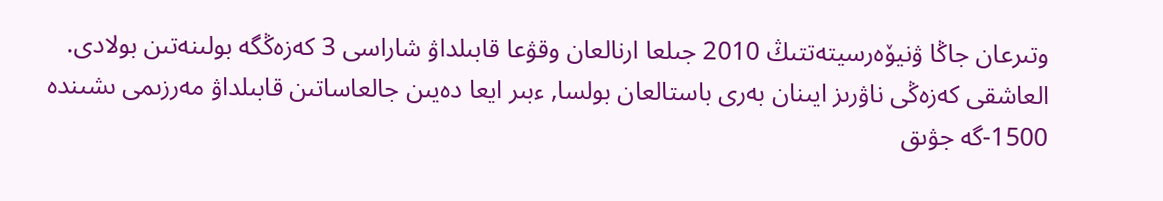وتىرعان جاڭا ۋنيۆەرسيتەتتىڭ 2010 جىلعا ارنالعان وقۋعا قابىلداۋ شاراسى 3 كەزەڭگە بولىنەتىن بولادى. العاشقى كەزەڭى ناۋرىز ايىنان بەرى باستالعان بولسا, ءبىر ايعا دەيىن جالعاساتىن قابىلداۋ مەرزىمى ىشىندە 1500-گە جۋىق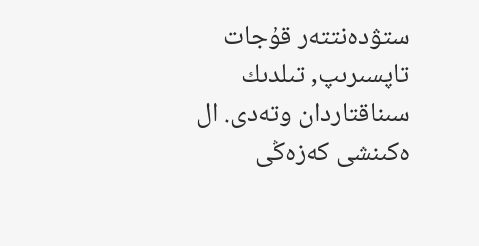ستۋدەنتتەر قۇجات تاپسىرىپ, تىلدىك سىناقتاردان وتەدى. ال ەكىنشى كەزەڭى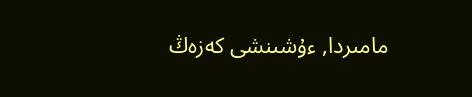مامىردا, ءۇشىنشى كەزەڭ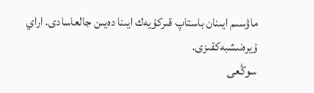ماۋسىم ايىنان باستاپ قىركۇيەك ايىنا دەيىن جالعاسادى. اراي ۇيرەنىشبەكقىزى.
سوڭعى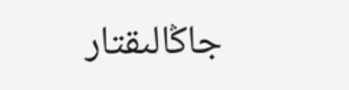جاڭالىقتار